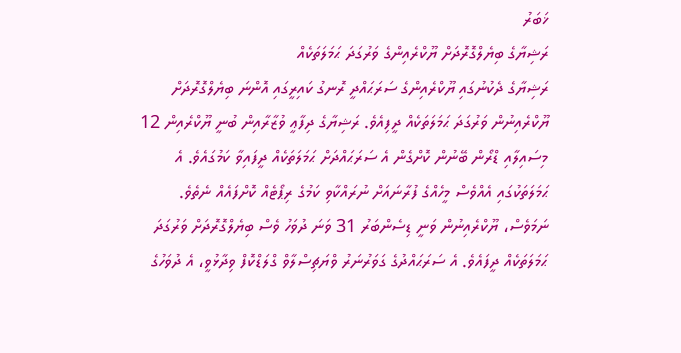ޚަބަރު
ރަޝިޔާގެ ބިޔެލްގޮރޮދަށް ޔޫކްރެއިންގެ ވަރުގަދަ ޙަމަލަތަކެއް
ރަޝިޔާގެ ދެކުނުގައި ޔޫކްރެއިންގެ ސަރަޙައްދީ ރޮނގު ކައިރީގައި އޮންނަ ބިޔެލްގޮރޮދަށް ޔޫކްރެއިނުން ވަރުގަދަ ޙަމަލަތަކެއް ދީފިއެވެ. ރަޝިޔާގެ ދިފާޢީ ވުޒާރާއިން ބުނީ ޔޫކްރެއިން 12 މިސައިލާއި ޑްރޯން ބޭނުން ކޮށްގެން އެ ސަރަޙައްދަށް ޙަމަލަތަކެއް ދީފައިވާ ކަމުގައެވެ. އެ ޙަމަލަތަކުގައި އެއްވެސް މީހެއްގެ ފުރާނައަށް ނުރައްކާވި ކަމުގެ ރިޕޯޓެއް ކޮށްފައެއް ނެތެވެ.
ނަމަވެސް، ޔޫކްރެއިނުން ވަނީ ޑިސެންބަރު 31 ވަނަ ދުވަހު ވެސް ބިޔެލްގޮރޮދަށް ވަރުގަދަ ޙަމަލަތަކެއް ދީފައެވެ. އެ ސަރަޙައްދުގެ ގަވަރުނަރު ވްޔަޗިސްލާވް ގްލަޑްކޮފް ވިދާޅުވީ، އެ ދުވަހުގެ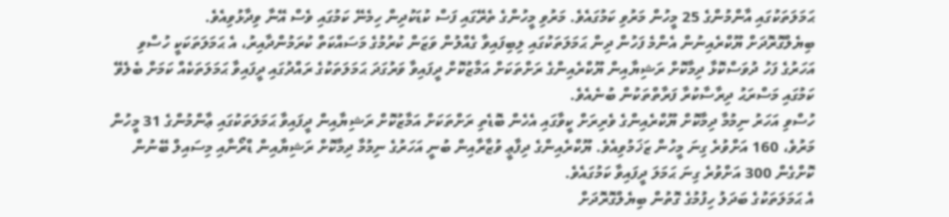ޙަމަލަތަކުގައި އާންމުންގެ 25 މީހުން މަރުވި ކަމުގައެވެ. މަރުވި މީހުންގެ ތެރޭގައި ފަސް ކުޑަކުދިން ހިމެނޭ ކަމުގައި ވެސް އޭނާ ވިދާޅުވިއެވެ.
ބިޔެލްގޮރޮދަށް ޔޫކްރެއިނުން އެންމެ ފަހުން ދިން ޙަމަލަތަކުގައި ލިބިފައިވާ ގެއްލުން ވަޒަން ކުރުމުގެ މަސައްކަތް ކުރަމުންދާއިރު، އެ ޙަމަލަތަކަކީ ހުސްވި އަހަރުގެ ފަހު ދުވަސްކޮޅާ ދިމާކޮށް ރަޝިޔާއިން ޔޫކްރެއިންގެ ރަށްތަކަށް އަމާޒުކޮށް ދީފައިވާ ވަރުގަދަ ޙަމަލަތަކުގެ ރައްދުގައި ދީފައިވާ ޙަމަލަތަކެއް ކަމަށް ބެލެވޭ ކަމުގައި މަސްރަޙު ދިރާސާކުރާ ފަރާތްތަކުން ބުނެއެވެ.
ހުސްވި އަހަރު ނިމުމާ ދިމާކޮށް ޔޫކްރެއިންގެ ވެރިރަށް ކީވާގައި އެހެން ބޮޑެތި ރަށްތަކަށް އަމާޒުކޮށް ރަޝިޔާއިން ދީފައިވާ ޙަމަލަތަކުގައި ޢާންމުންގެ 31 މީހުން މަރުވެ، 160 އަށްވުރެ ގިނަ މީހުން ޒަޚަމުވިއެވެ. ޔޫކްރެއިންގެ ދިފާޢީ ވުޒާރާއިން ބުނީ އަހަރުގެ ނިމުމާ ދިމާކޮށް ރަޝިޔާއިން ޑްރޯނާއި މިސައިލް ބޭނުން ކޮށްގެން 300 އަށްވުރެ ގިނަ ޙަމަލަ ދީފައިވާ ކަމުގައެވެ.
އެ ޙަމަލަތަކުގެ ބަދަލު ހިފުމުގެ ގޮތުން ބިޔެލްގޮރޮދަށް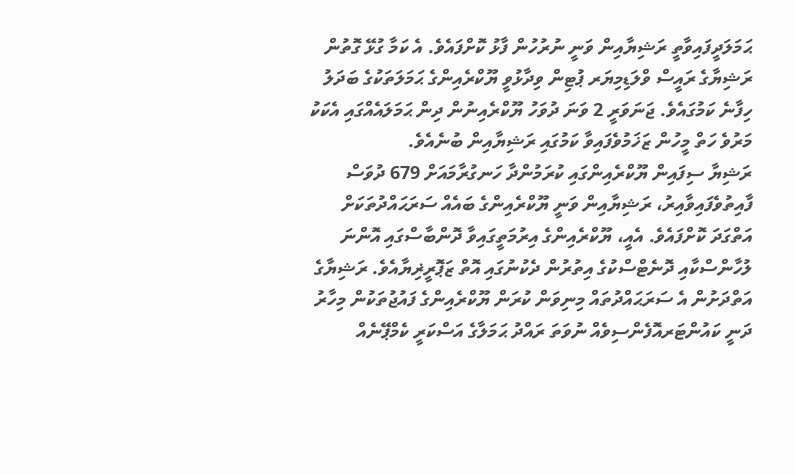ޙަމަލަދީފައިވާތީ ރަޝިޔާއިން ވަނީ ނުރުހުން ފާޅު ކޮށްފައެވެ. އެ ކަމާ ގުޅޭ ގޮތުން ރަޝިޔާގެ ރައީސް ވްލަޑިމިޔަރ ޕުޓިން ވިދާޅުވީ ޔޫކްރެއިންގެ ޙަމަލަތަކުގެ ބަދަލު ހިފާނެ ކަމުގައެވެ. ޖަނަވަރީ 2 ވަނަ ދުވަހު ޔޫކްރެއިނުން ދިން ޙަމަލައެއްގައި އެކަކު މަރުވެ ހަތް މީހުން ޒަޚަމުވެފައިވާ ކަމުގައި ރަޝިޔާއިން ބުނެއެވެ.
ރަޝިޔާ ސިފައިން ޔޫކްރެއިންގައި ކުރަމުންދާ ހަނގުރާމައަށް 679 ދުވަސް ފާއިތުވެފައިވާއިރު، ރަޝިޔާއިން ވަނީ ޔޫކްރެއިންގެ ބައެއް ސަރަޙައްދުތަކަށް އަތްގަދަ ކޮށްފައެވެ. އެއީ، ޔޫކްރެއިންގެ އިރުމަތީގައިވާ ދޮންބާސްގައި އޮންނަ ލުހާންސްކާއި ދޮނެޓްސްކުގެ އިތުރުން ދެކުނުގައި އޮތް ޒަޕޮރީޜިޔާއެވެ. ރަޝިޔާގެ އަތްދަށުން އެ ސަރަޙައްދުތައް މިނިވަން ކުރަން ޔޫކްރެއިންގެ ފައުޖުތަކުން މިހާރު ދަނީ ކައުންޓަރއޮފެންސިވެއް ނުވަތަ ރައްދު ޙަމަލާގެ އަސްކަރީ ކެމްޕޭނެއް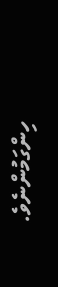ހިންގަމުންނެވެ.